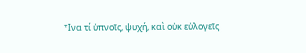Ἶνα τί ὑπνοῖς, ψυχή, καὶ οὐκ εὐλογεῖς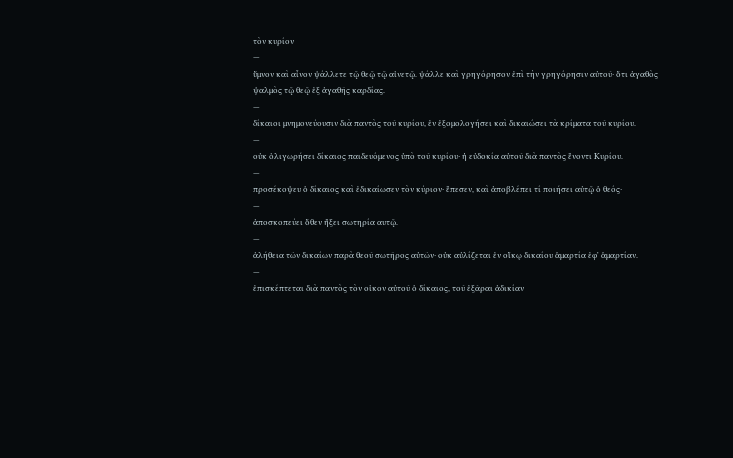τὸν κυρίον
—
ὕμνον καὶ αἶνον ψάλλετε τῷ θεῷ τῷ αἰνετῷ. ψάλλε καὶ γρηγόρησον ἐπὶ τὴν γρηγόρησιν αὐτοῦ· ὅτι ἀγαθὸς ψαλμὸς τῷ θεῷ ἐξ ἀγαθῆς καρδίας.
—
δίκαιοι μνημονεύουσιν διὰ παντὸς τοῦ κυρίου, ἐν ἐξομολογήσει καὶ δικαιώσει τὰ κρίματα τοῦ κυρίου.
—
οὐκ ὀλιγωρήσει δίκαιος παιδευόμενος ὑπὸ τοῦ κυρίου· ἡ εὐδοκία αὐτοῦ διὰ παντὸς ἔνοντι Κυρίου.
—
προσέκοψευ ὁ δίκαιος καὶ ἐδικαίωσεν τὸν κύριον· ἔπεσεν, καὶ ἀποβλέπει τί ποιήσει αὐτῷ ὁ θεός·
—
ἀποσκοπεύει ὅθεν ἤξει σωτηρία αυτῷ.
—
ἀλήθεια τῶν δικαίων παρὰ θεοῦ σωτῆρος αὐτῶν· οὐκ αὐλίζεται ἐν οἴκῳ δικαίου ἁμαρτία ἐφʼ ἁμαρτίαν.
—
ἐπισκέπτεται διὰ παντὸς τὸν οἰκον αὐτοῦ ὁ δίκαιος, τοῦ ἐξᾶραι ἀδικίαν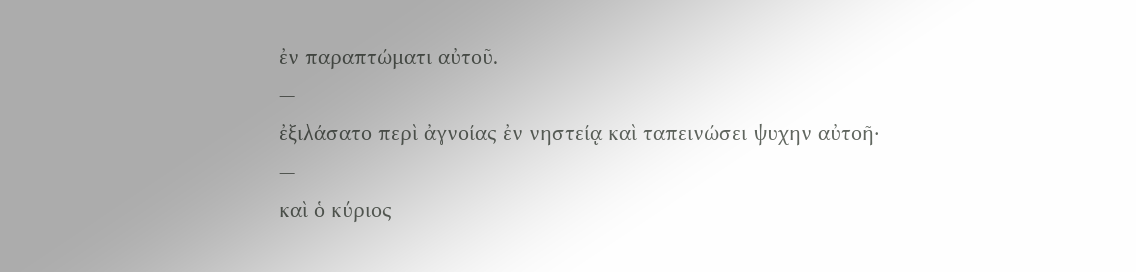ἐν παραπτώματι αὐτοῦ.
—
ἐξιλάσατο περὶ ἀγνοίας ἐν νηστείᾳ καὶ ταπεινώσει ψυχην αὐτοῆ·
—
καὶ ὁ κύριος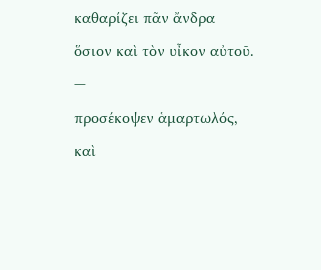καθαρίζει πᾶν ἄνδρα ὅσιον καὶ τὸν υἶκον αὐτοῦ.
—
προσέκοψεν ἁμαρτωλός, καὶ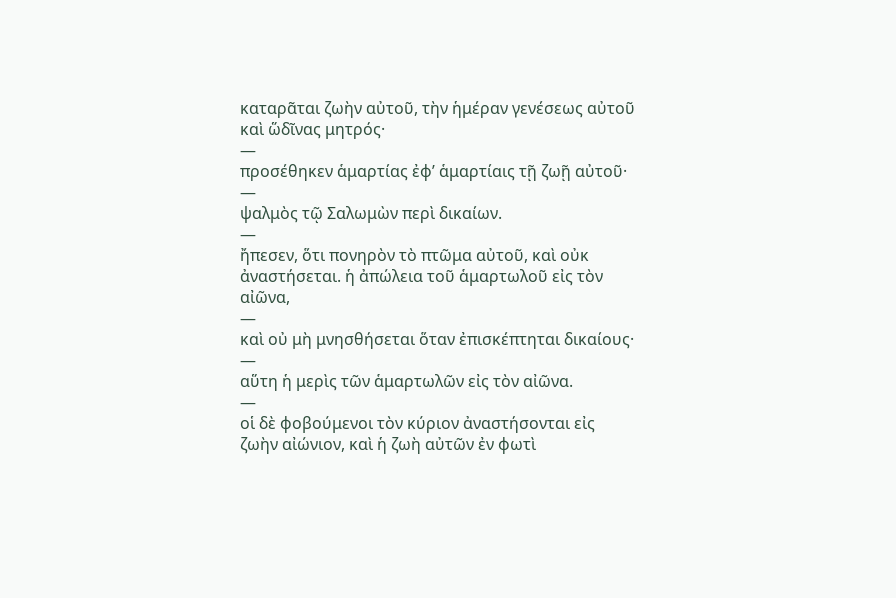καταρᾶται ζωὴν αὐτοῦ, τὴν ἡμέραν γενέσεως αὐτοῦ καὶ ὥδῖνας μητρός·
—
προσέθηκεν ἁμαρτίας ἐφʼ ἁμαρτίαις τῇ ζωῇ αὐτοῦ·
—
ψαλμὸς τῷ Σαλωμὼν περὶ δικαίων.
—
ἤπεσεν, ὅτι πονηρὸν τὸ πτῶμα αὐτοῦ, καὶ οὐκ ἀναστήσεται. ἡ ἀπώλεια τοῦ ἁμαρτωλοῦ εἰς τὸν αἰῶνα,
—
καὶ οὐ μὴ μνησθήσεται ὅταν ἐπισκέπτηται δικαίους·
—
αὕτη ἡ μερὶς τῶν ἁμαρτωλῶν εἰς τὸν αἰῶνα.
—
οἱ δὲ φοβούμενοι τὸν κύριον ἀναστήσονται εἰς ζωὴν αἰώνιον, καὶ ἡ ζωὴ αὐτῶν ἐν φωτὶ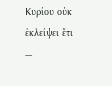Κυρίου οὐκ ἐκλείψει ἔτι
—